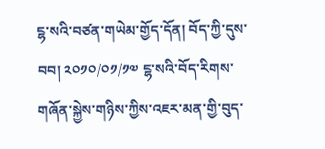ངྷ་སའི་བཙན་གཡེམ་གྱོད་དོན། བོད་ཀྱི་དུས་བབ། ༢༠༡༠/༠༡/༡༧ ངྷ་སའི་བོད་རིགས་གཞོན་སྐྱེས་གཉིས་ཀྱིས་འཇར་མན་གྱི་བུད་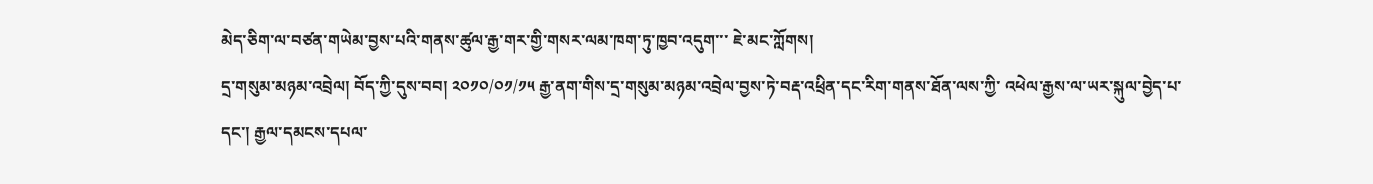མེད་ཅིག་ལ་བཙན་གཡེམ་བྱས་པའི་གནས་ཚུལ་རྒྱ་གར་གྱི་གསར་ལམ་ཁག་ཏུ་ཁྱབ་འདུག་་་ ཇེ་མང་ཀློགས།
དྲ་གསུམ་མཉམ་འབྲེལ། བོད་ཀྱི་དུས་བབ། ༢༠༡༠/༠༡/༡༥ རྒྱ་ནག་གིས་དྲ་གསུམ་མཉམ་འབྲེལ་བྱས་ཏེ་བརྡ་འཕྲིན་དང་རིག་གནས་ཐོན་ལས་ཀྱི་ འཕེལ་རྒྱས་ལ་ཡར་སྐུལ་བྱེད་པ་དང་། རྒྱལ་དམངས་དཔལ་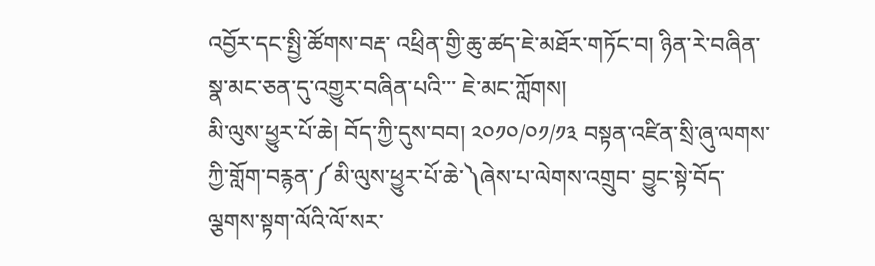འབྱོར་དང་སྤྱི་ཚོགས་བརྡ་ འཕྲིན་གྱི་ཆུ་ཚད་ཇེ་མཐོར་གཏོང་བ། ཉིན་རེ་བཞིན་སྣ་མང་ཅན་དུ་འགྱུར་བཞིན་པའི་་་ ཇེ་མང་ཀློགས།
མི་ལུས་ཕྱུར་པོ་ཆེ། བོད་ཀྱི་དུས་བབ། ༢༠༡༠/༠༡/༡༣ བསྟན་འཛིན་སྲི་ཞུ་ལགས་ཀྱི་གློག་བརྙན་༼མི་ལུས་ཕྱུར་པོ་ཆེ་༽ཞེས་པ་ལེགས་འགྲུབ་ བྱུང་སྟེ་བོད་ལྕགས་སྟག་ལོའི་ལོ་སར་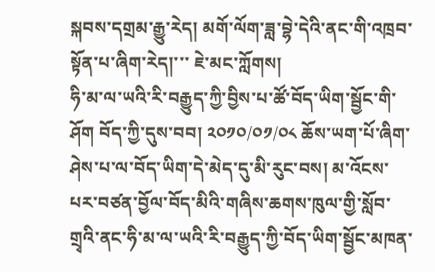སྐབས་དགྲམ་རྒྱུ་རེད། མགོ་ལོག་ཟླ་བྷེ་དེའི་ནང་གི་འཁྲབ་སྟོན་པ་ཞིག་རེད།་་་ ཇེ་མང་ཀློགས།
ཧི་མ་ལ་ཡའི་རི་བརྒྱུད་ཀྱི་བྱིས་པ་ཚོ་བོད་ཡིག་སྦྱོང་གི་ཤོག བོད་ཀྱི་དུས་བབ། ༢༠༡༠/༠༡/༠༨ ཆོས་ཡག་པོ་ཞིག་ཤེས་པ་ལ་བོད་ཡིག་དེ་མེད་དུ་མི་རུང་བས། མ་འོངས་པར་བཙན་བྱོལ་བོད་མིའི་གཞིས་ཆགས་ཁུལ་གྱི་སློབ་གྲྭའི་ནང་ཧི་མ་ལ་ཡའི་རི་བརྒྱུད་ཀྱི་བོད་ཡིག་སྦྱོང་མཁན་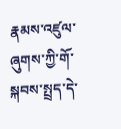རྣམས་འཛུལ་ཞུགས་ཀྱི་གོ་སྐབས་སྤྲད་དེ་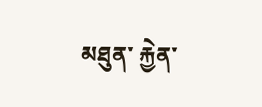མཐུན་ རྐྱེན་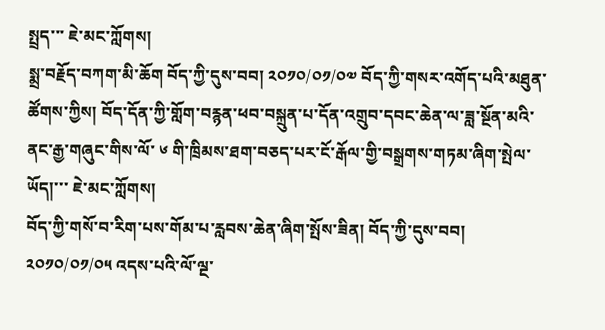སྤྲད་་་ ཇེ་མང་ཀློགས།
སྨྲ་བརྗོད་བཀག་མི་ཆོག བོད་ཀྱི་དུས་བབ། ༢༠༡༠/༠༡/༠༧ བོད་ཀྱི་གསར་འགོད་པའི་མཐུན་ཚོགས་ཀྱིས། བོད་དོན་ཀྱི་གློག་བརྙན་ཕབ་བསྐྲུན་པ་དོན་འགྲུབ་དབང་ཆེན་ལ་ཟླ་སྔོན་མའི་ནང་རྒྱ་གཞུང་གིས་ལོ་ ༦ གི་ཁྲིམས་ཐག་བཅད་པར་ངོ་རྒོལ་གྱི་བསྒྲགས་གཏམ་ཞིག་སྤེལ་ཡོད།་་་ ཇེ་མང་ཀློགས།
བོད་ཀྱི་གསོ་བ་རིག་པས་གོམ་པ་རླབས་ཆེན་ཞིག་སྤོས་ཟིན། བོད་ཀྱི་དུས་བབ། ༢༠༡༠/༠༡/༠༥ འདས་པའི་ལོ་ལྔ་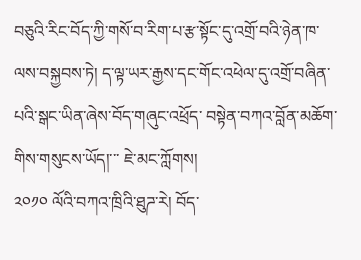བཅུའི་རིང་བོད་ཀྱི་གསོ་བ་རིག་པ་རྩ་སྟོང་དུ་འགྲོ་བའི་ཉེན་ཁ་ ལས་བསྐྱབས་ཏེ། ད་ལྟ་ཡར་རྒྱས་དང་གོང་འཕེལ་དུ་འགྲོ་བཞིན་པའི་སྒང་ཡིན་ཞེས་བོད་གཞུང་འཕྲོད་ བསྟེན་བཀའ་བློན་མཆོག་གིས་གསུངས་ཡོད།་་་ ཇེ་མང་ཀློགས།
༢༠༡༠ ལོའི་བཀའ་ཁྲིའི་ཐུཌ་རེ། བོད་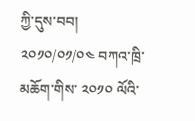ཀྱི་དུས་བབ། ༢༠༡༠/༠༡/༠༤ བཀའ་ཁྲི་མཆོག་གིས་ ༢༠༡༠ ལོའི་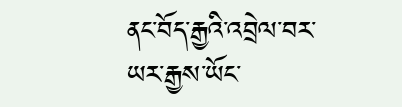ནང་བོད་རྒྱའི་འབྲེལ་བར་ཡར་རྒྱས་ཡོང་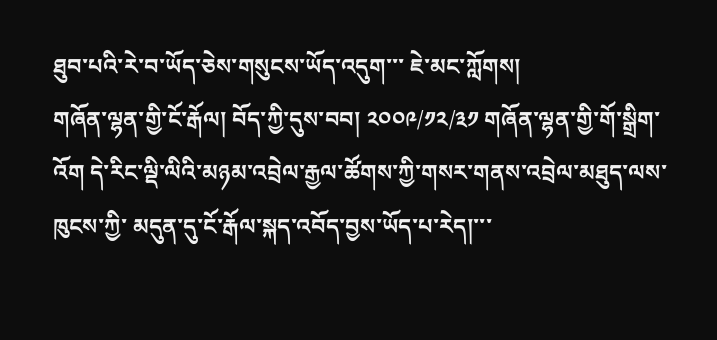ཐུབ་པའི་རེ་བ་ཡོད་ཅེས་གསུངས་ཡོད་འདུག་་་ ཇེ་མང་ཀློགས།
གཞོན་ལྷན་གྱི་ངོ་རྒོལ། བོད་ཀྱི་དུས་བབ། ༢༠༠༩/༡༢/༣༡ གཞོན་ལྷན་གྱི་གོ་སྒྲིག་འོག དེ་རིང་ལྡི་ལིའི་མཉམ་འབྲེལ་རྒྱལ་ཚོགས་ཀྱི་གསར་གནས་འབྲེལ་མཐུད་ལས་ཁུངས་ཀྱི་ མདུན་དུ་ངོ་རྒོལ་སྐད་འབོད་བྱས་ཡོད་པ་རེད།་་་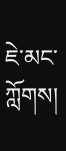ཇེ་མང་ཀློགས།